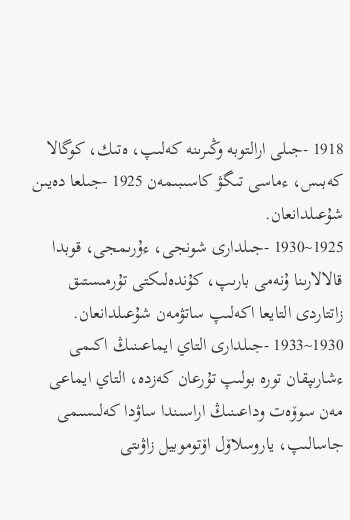1918 -جىلى ارالتوبە وڭىرىنە كەلىپ، ەتىك، كوگالا كەبىس، ءماسى تىگۋ كاسىبىمەن 1925 -جىلعا دەيىن شۇعىلدانعان.
1925~1930 -جىلدارى شونجى، ءۇرىمجى، قوبدا قالالارىنا ۇنەمى بارىپ، كۇندەلىكتى تۇرمىستىق زاتتاردى التايعا اكەلىپ ساتۋمەن شۇعىلدانعان.
1930~1933 -جىلدارى التاي ايماعىنىڭ اكىمى ءشارىپقان تورە بولىپ تۇرعان كەزدە، التاي ايماعى مەن سوۆەت وداعىنىڭ اراسىندا ساۋدا كەلىسىمى جاسالىپ، ياروسلاۆل اۆتوموبيل زاۋىتى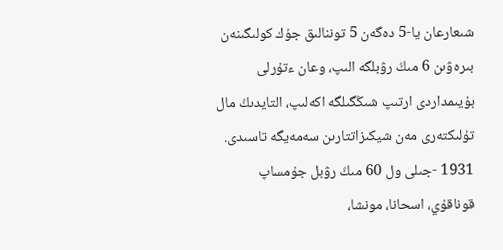شىعارعان يا-5 دەگەن 5 توننالىق جۇك كولىگىنەن بىرەۋىن 6 مىڭ رۋبلگە الىپ، وعان ءتۇرلى بۇيىمداردى ارتىپ شىڭگىلگە اكەلىپ، التايدىڭ مال تۇلىكتەرى مەن شيكىزاتتارىن سەمەيگە تاسىدى.
1931 -جىلى ول 60 مىڭ رۋبل جۇمساپ قوناقۇي، اسحانا، مونشا،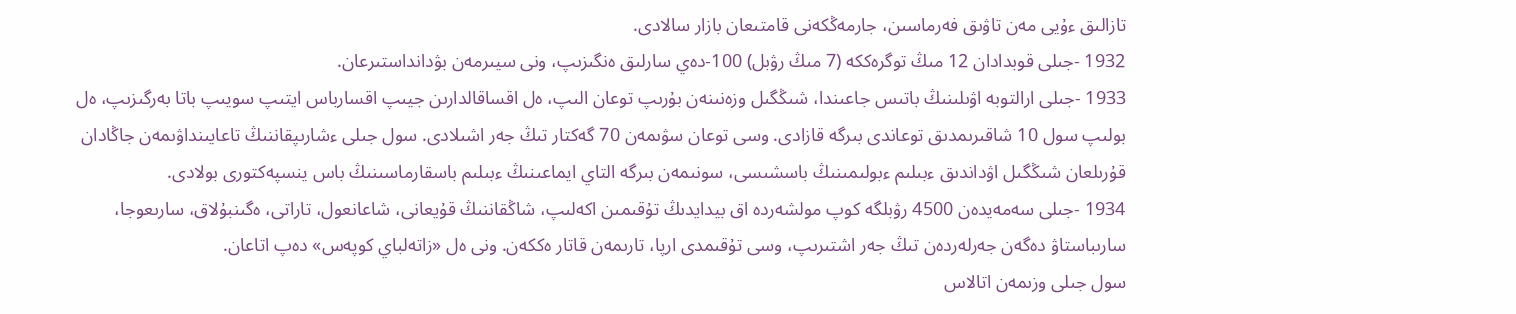تازالىق ءۇيى مەن تاۋىق فەرماسىن، جارمەڭكەنى قامتىعان بازار سالادى.
1932 -جىلى قوبدادان 12 مىڭ توگرەككە (7 مىڭ رۋبل) 100-دەي سارلىق ەنگىزىپ، ونى سيىرمەن بۋدانداستىرعان.
1933 -جىلى ارالتوبە اۋىلىنىڭ باتىس جاعىندا، شىڭگىل وزەنىنەن بۇرىپ توعان الىپ، ەل اقساقالدارىن جيىپ اقسارباس ايتىپ سويىپ باتا بەرگىزىپ، ەل بولىپ سول 10 شاقىرىمدىق توعاندى بىرگە قازادى. وسى توعان سۋىمەن 70 گەكتار تىڭ جەر اشىلادى. سول جىلى ءشارىپقاننىڭ تاعايىنداۋىمەن جاڭادان قۇرىلعان شىڭگىل اۋداندىق ءبىلىم ءبولىمىنىڭ باسشىسى، سونىمەن بىرگە التاي ايماعىنىڭ ءبىلىم باسقارماسىنىڭ باس ينسپەكتورى بولادى.
1934 -جىلى سەمەيدەن 4500 رۋبلگە كوپ مولشەردە اق بيدايدىڭ تۇقىمىن اكەلىپ، شاڭقاننىڭ قۇيعانى، شاعانعول، تاراتى، ەگىنبۇلاق، سارىعوجا، سارىباستاۋ دەگەن جەرلەردەن تىڭ جەر اشتىرىپ، وسى تۇقىمدى ارپا، تارىمەن قاتار ەككەن. ونى ەل «زاتەلباي كوپەس» دەپ اتاعان.
سول جىلى وزىمەن اتالاس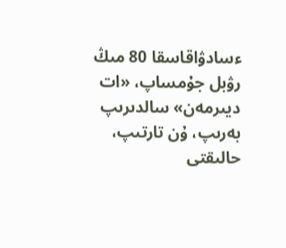ءسادۋاقاسقا 80 مىڭ رۋبل جۇمساپ، «ات ديىرمەن» سالدىرىپ بەرىپ، ۇن تارتىپ، حالىقتى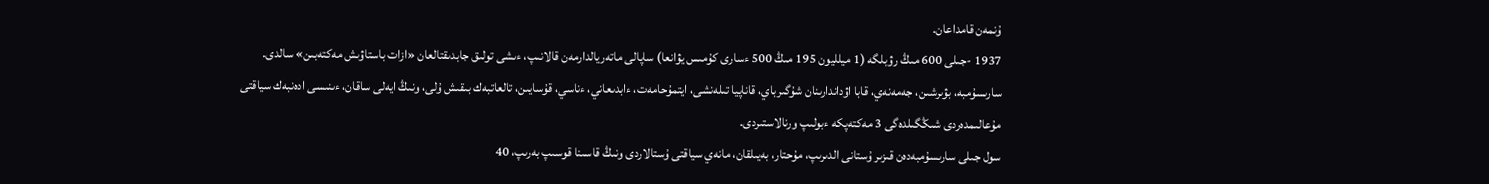ۇنمەن قامداعان.
1937 -جىلى 600 مىڭ رۋبلگە (1 ميلليون 195 مىڭ 500 ءسارى كۇمىس يۋانعا) ساپالى ماتەريالدارمەن قالانىپ، ءىشى تولىق جابدىقتالعان «ازات باستاۋىش مەكتەبىن» سالدى. سارىسۇمبە، بۋىرشىن، جەمەنەي، قابا اۋداندارىنان شۇگىرباي، قاناپيا تىلەنشى، ايتمۇحامەت، ءابدىعاني، ءناسي، قۇسايىن، تالعاتبەك بىقىش ۇلى، ونىڭ ايەلى ساقان، ءىنىسى ادەنبەك سياقتى مۇعالىمدەردى شىڭگىلدەگى 3 مەكتەپكە ءبولىپ ورنالاستىردى.
سول جىلى سارىسۇمبەدەن قىزىر ۇستانى الدىرىپ، مۇحتار، بەيىلقان، مانەي سياقتى ۇستالاردى ونىڭ قاسىنا قوسىپ بەرىپ، 40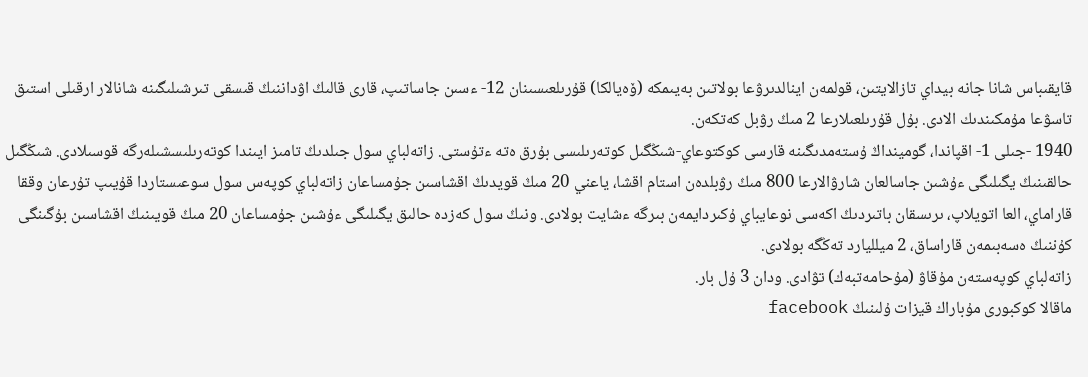قايقىباس شانا جانە بيداي تازالايتىن، قولمەن اينالدىرۋعا بولاتىن بەيىمكە (ۆەيالكا) قۇرىلعىسىنان 12- ءسىن جاساتىپ، قارى قالىڭ اۋداننىڭ قىسقى تىرشىلىگىنە شانالار ارقىلى استىق تاسۋعا مۇمكىندىك الادى. بۇل قۇرىلعىلارعا 2 مىڭ رۋبل كەتكەن.
1940 -جىلى 1- اقپاندا، گومينداڭ ۇستەمدىگىنە قارسى كوكتوعاي-شىڭگىل كوتەرىلىسى بۇرق ەتە ءتۇستى. زاتەلباي سول جىلدىڭ تامىز ايىندا كوتەرىلىسشىلەرگە قوسىلادى. شىڭگىل حالقىنىڭ يگىلىگى ءۇشىن جاسالعان شارۋالارعا 800 مىڭ رۋبلدەن استام اقشا، ياعني 20 مىڭ قويدىڭ اقشاسىن جۇمساعان زاتەلباي كوپەس سول سوعىستاردا قۇيىپ تۇرعان وققا قاراماي، العا اتويلاپ، ىرىسقان باتىردىڭ اكەسى نوعايباي ۇكىردايمەن بىرگە ءشايت بولادى. ونىڭ سول كەزدە حالىق يگىلىگى ءۇشىن جۇمساعان 20 مىڭ قويىنىڭ اقشاسىن بۇگىنگى كۇننىڭ ەسەبىمەن قاراساق، 2 ميلليارد تەڭگە بولادى.
زاتەلباي كوپەستەن مۇقاۋ (مۇحامەتبەك) تۋادى. ودان 3 ۇل بار.
ماقالا كوكبورى مۇباراك قيزات ۇلىنىڭ facebook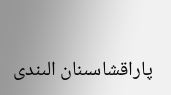پاراقشاسىنان الىندى